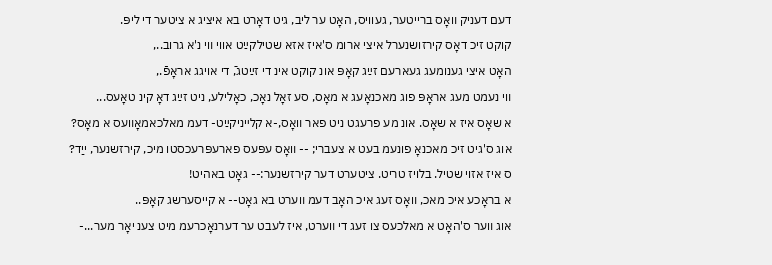דעם דעניק װאָס ברייטער, געוויס, האָט ער ליב, גיט דאָרט בא איציג א ציטער די ליפּ.
קוקט זיכ דאָס קירזושנערל איצי ארומ ס'איז אזא שטילקײַט אווי װי נ'א גרוב..,
האָט איצי גענומעג געארעם זײַג קאָפּ אונ קוקט אינ די זײַטגֿ, די אויגג אראָפֿ.,
װי נעמט מעג אראָפּ פוג מאכנאָעג א מאָס, סע זאָל נאָכ, כאָלילע, ניט זײַג דאָ קינ טאָעס...
א שאָס איז א שאָס. אונ מע פרעגט ניט פאר װאָס,-א קלײניקײַט- דעמ מאלכאמאָװעס א מאָס?
אוג ס'גיט זיכ מאכנאָ פונעמ בעט א צעברי; -- װאָס עפּעס פארעפּרעכסטו מיכ, קירזשנער, ייַד?
ס איז אזוי שטיל. בלויז טריט. ציטערט דער קירזשנער:-- גאָט באהיט!
א בראָכע איכ מאכ, װאָס זעג איכ האָב דעמ װערט בא גאָט-- א קייסערשג קאָפּ..
אוג װער ס'האָט א מאלכעס צו זעג די װערט, איז לעבט ער דערנאָכרעמ מיט צענ יאָר מער...-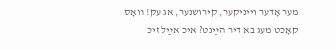מער אָדער וייניקער, קירושנער, אג עק! װאָס קאָכט מעג בא דיר הײַנט? איכ אײַל זיכ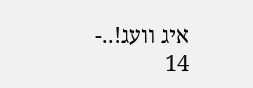איג װעג!..-
14